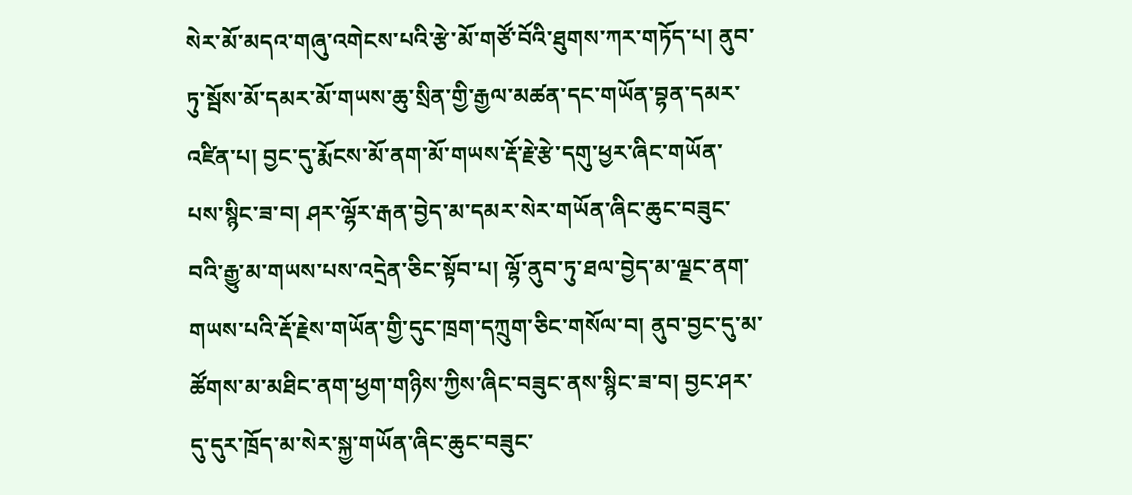སེར་མོ་མདའ་གཞུ་འགེངས་པའི་རྩེ་མོ་གཙོ་བོའི་ཐུགས་ཀར་གཏོད་པ། ནུབ་ཏུ་སྦོས་མོ་དམར་མོ་གཡས་ཆུ་སྲིན་གྱི་རྒྱལ་མཚན་དང་གཡོན་བྷན་དམར་འཛིན་པ། བྱང་དུ་རྨོངས་མོ་ནག་མོ་གཡས་རྡོ་རྗེ་རྩེ་དགུ་ཕྱར་ཞིང་གཡོན་པས་སྙིང་ཟ་བ། ཤར་ལྷོར་རྒན་བྱེད་མ་དམར་སེར་གཡོན་ཞིང་ཆུང་བཟུང་བའི་རྒྱུ་མ་གཡས་པས་འདྲེན་ཅིང་སྟོབ་པ། ལྷོ་ནུབ་ཏུ་ཐལ་བྱེད་མ་ལྗང་ནག་གཡས་པའི་རྡོ་རྗེས་གཡོན་གྱི་དུང་ཁྲག་དཀྲུག་ཅིང་གསོལ་བ། ནུབ་བྱང་དུ་མ་ཚོགས་མ་མཐིང་ནག་ཕྱག་གཉིས་ཀྱིས་ཞིང་བཟུང་ནས་སྙིང་ཟ་བ། བྱང་ཤར་དུ་དུར་ཁྲོད་མ་སེར་སྐྱ་གཡོན་ཞིང་ཆུང་བཟུང་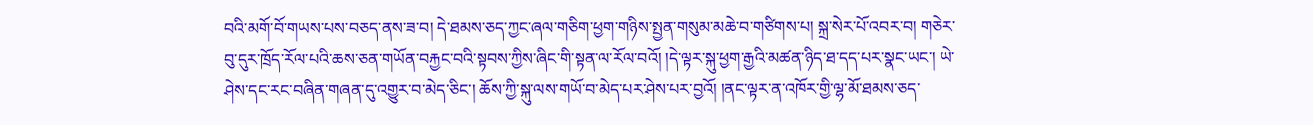བའི་མགོ་བོ་གཡས་པས་བཅད་ནས་ཟ་བ། དེ་ཐམས་ཅད་ཀྱང་ཞལ་གཅིག་ཕྱག་གཉིས་སྤྱན་གསུམ་མཆེ་བ་གཙིགས་པ། སྐྲ་སེར་པོ་འབར་བ། གཅེར་བུ་དུར་ཁྲོད་རོལ་པའི་ཆས་ཅན་གཡོན་བརྐྱང་བའི་སྟབས་ཀྱིས་ཞིང་གི་སྟན་ལ་རོལ་བའོ། །དེ་ལྟར་སྐུ་ཕྱག་རྒྱའི་མཚན་ཉིད་ཐ་དད་པར་སྣང་ཡང་། ཡེ་ཤེས་དང་རང་བཞིན་གཞན་དུ་འགྱུར་བ་མེད་ཅིང་། ཆོས་ཀྱི་སྐུ་ལས་གཡོ་བ་མེད་པར་ཤེས་པར་བྱའོ། །ནང་ལྟར་ན་འཁོར་གྱི་ལྷ་མོ་ཐམས་ཅད་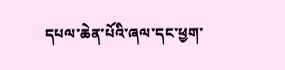དཔལ་ཆེན་པོའི་ཞལ་དང་ཕྱག་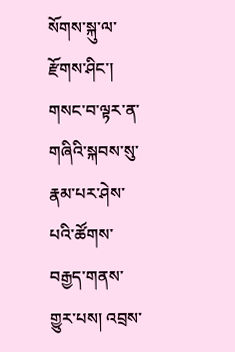སོགས་སྐུ་ལ་རྫོགས་ཤིང་། གསང་བ་ལྟར་ན་གཞིའི་སྐབས་སུ་རྣམ་པར་ཤེས་པའི་ཚོགས་བརྒྱད་གནས་གྱུར་པས། འབྲས་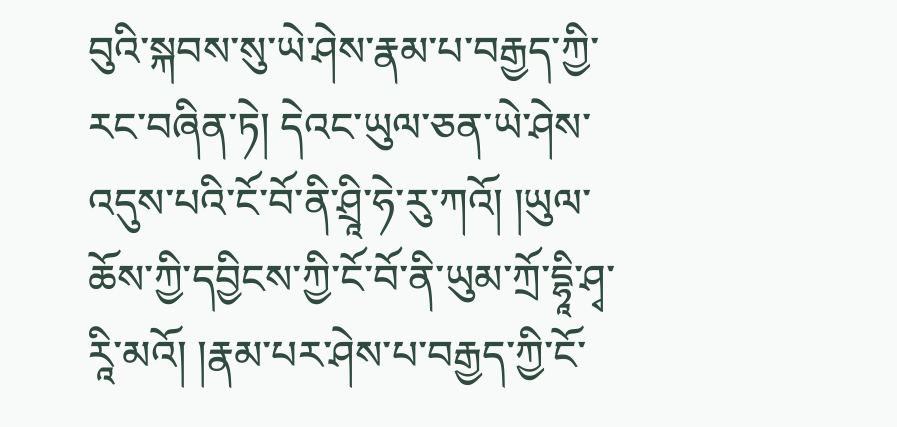བུའི་སྐབས་སུ་ཡེ་ཤེས་རྣམ་པ་བརྒྱད་ཀྱི་རང་བཞིན་ཏེ། དེའང་ཡུལ་ཅན་ཡེ་ཤེས་འདུས་པའི་ངོ་བོ་ནི་ཤྲཱི་ཧེ་རུ་ཀའོ། །ཡུལ་ཆོས་ཀྱི་དབྱིངས་ཀྱི་ངོ་བོ་ནི་ཡུམ་ཀྲོ་དྷཱི་ཤྭ་རཱི་མའོ། །རྣམ་པར་ཤེས་པ་བརྒྱད་ཀྱི་ངོ་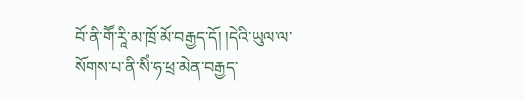བོ་ནི་གཽ་རཱི་མ་ཁྲོ་མོ་བརྒྱད་དོ། །དེའི་ཡུལ་ལ་སོགས་པ་ནི་སིཾ་ཧ་ཕྲ་མེན་བརྒྱད་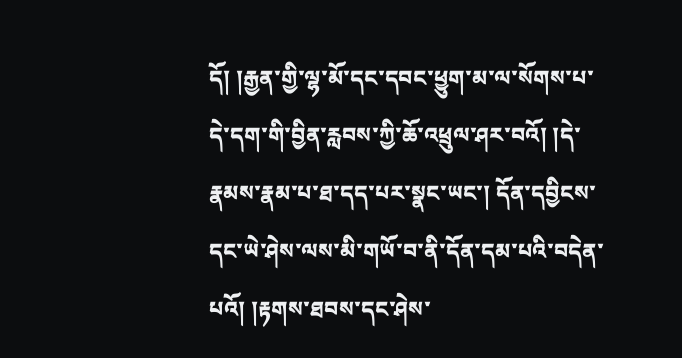དོ། །རྒྱན་གྱི་ལྷ་མོ་དང་དབང་ཕྱུག་མ་ལ་སོགས་པ་དེ་དག་གི་བྱིན་རླབས་ཀྱི་ཆོ་འཕྲུལ་ཤར་བའོ། །དེ་རྣམས་རྣམ་པ་ཐ་དད་པར་སྣང་ཡང་། དོན་དབྱིངས་དང་ཡེ་ཤེས་ལས་མི་གཡོ་བ་ནི་དོན་དམ་པའི་བདེན་པའོ། །རྟགས་ཐབས་དང་ཤེས་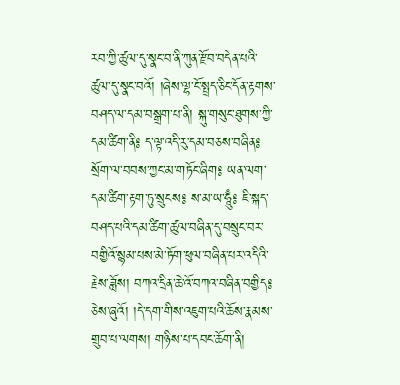རབ་ཀྱི་ཚུལ་དུ་སྣང་བ་ནི་ཀུན་རྫོབ་བདེན་པའི་ཚུལ་དུ་སྣང་བའོ། །ཞེས་ལྷ་ངོ་སྤྲད་ཅིང་དོན་རྟགས་བཤད་ལ་དམ་བསྒྲག་པ་ནི། སྐུ་གསུང་ཐུགས་ཀྱི་དམ་ཚིག་ནི༔ ད་ལྟ་འདི་རུ་དམ་བཅས་བཞིན༔ སྲོག་ལ་བབས་ཀྱང་མ་གཏོང་ཞིག༔ ཡན་ལག་དམ་ཚིག་རྟག་ཏུ་སྲུངས༔ ས་མ་ཡ་ཧཱུྃ༔ ཇི་སྐད་བཤད་པའི་དམ་ཚིག་ཚུལ་བཞིན་དུ་བསྲུང་བར་བགྱིའོ་སྙམ་པས་མེ་ཏོག་ཕུལ་བཞིན་པར་འདིའི་རྗེས་ཟློས། བཀའ་དྲིན་ཆེ་འོ་བཀའ་བཞིན་བགྱིད༔ ཅེས་ཞུའོ། །དེ་དག་གིས་འཇུག་པའི་ཆོས་རྣམས་གྲུབ་པ་ལགས། གཉིས་པ་དབང་ཆོག་ནི།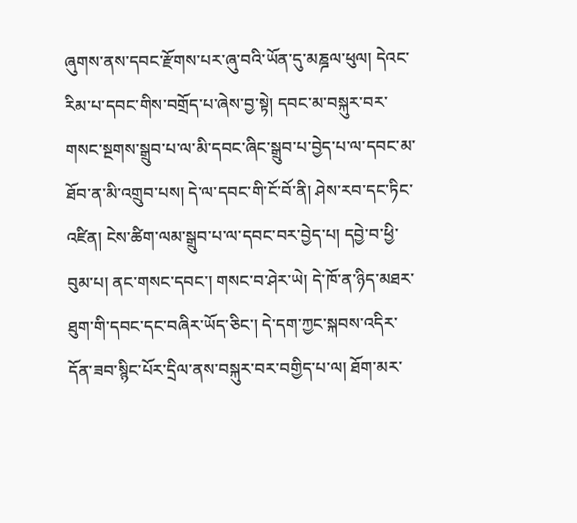ཞུགས་ནས་དབང་རྫོགས་པར་ཞུ་བའི་ཡོན་དུ་མཎྜལ་ཕུལ། དེའང་རིམ་པ་དབང་གིས་བགྲོད་པ་ཞེས་བྱ་སྟེ། དབང་མ་བསྐུར་བར་གསང་སྔགས་སྒྲུབ་པ་ལ་མི་དབང་ཞིང་སྒྲུབ་པ་བྱེད་པ་ལ་དབང་མ་ཐོབ་ན་མི་འགྲུབ་པས། དེ་ལ་དབང་གི་ངོ་བོ་ནི། ཤེས་རབ་དང་ཏིང་འཛིན། ངེས་ཚིག་ལམ་སྒྲུབ་པ་ལ་དབང་བར་བྱེད་པ། དབྱེ་བ་ཕྱི་བུམ་པ། ནང་གསང་དབང་། གསང་བ་ཤེར་ཡེ། དེ་ཁོ་ན་ཉིད་མཐར་ཐུག་གི་དབང་དང་བཞིར་ཡོད་ཅིང་། དེ་དག་ཀྱང་སྐབས་འདིར་དོན་ཟབ་སྙིང་པོར་དྲིལ་ནས་བསྐུར་བར་བགྱིད་པ་ལ། ཐོག་མར་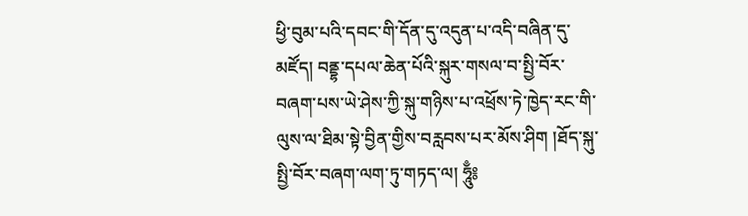ཕྱི་བུམ་པའི་དབང་གི་དོན་དུ་འདུན་པ་འདི་བཞིན་དུ་མཛོད། བནྡྷ་དཔལ་ཆེན་པོའི་སྐུར་གསལ་བ་སྤྱི་བོར་བཞག་པས་ཡེ་ཤེས་ཀྱི་སྐུ་གཉིས་པ་འཕྲོས་ཏེ་ཁྱེད་རང་གི་ལུས་ལ་ཐིམ་སྟེ་བྱིན་གྱིས་བརླབས་པར་མོས་ཤིག །ཐོད་སྐུ་སྤྱི་བོར་བཞག་ལག་ཏུ་གཏད་ལ། ཧཱུྃ༔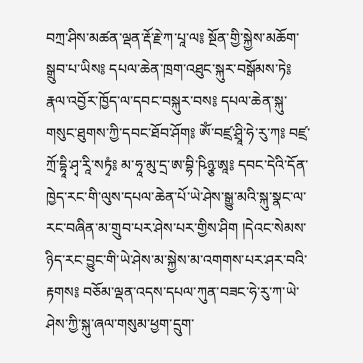བཀྲ་ཤིས་མཚན་ལྡན་རྡོ་རྗེ་ཀ་པཱ་ལ༔ སྔོན་གྱི་སྐྱེས་མཆོག་སྒྲུབ་པ་ཡིས༔ དཔལ་ཆེན་ཁྲག་འཐུང་སྐུར་བསྒོམས་ཏེ༔ རྣལ་འབྱོར་ཁྱོད་ལ་དབང་བསྐུར་བས༔ དཔལ་ཆེན་སྐུ་གསུང་ཐུགས་ཀྱི་དབང་ཐོབ་ཤོག༔ ཨོཾ་བཛྲ་ཤྲཱི་ཧེ་རུ་ཀ༔ བཛྲ་ཀྲོ་དྷཱི་ཤྭ་རཱི་སཏྭཾ༔ མ་ཧཱ་མུ་དྲ་ཨ་བྷི་ཥིཉྩ་ཨཱ༔ དབང་དེའི་དོན་ཁྱེད་རང་གི་ལུས་དཔལ་ཆེན་པོ་ཡེ་ཤེས་སྒྱུ་མའི་སྐུ་སྣང་ལ་རང་བཞིན་མ་གྲུབ་པར་ཤེས་པར་གྱིས་ཤིག །དེའང་སེམས་ཉིད་རང་བྱུང་གི་ཡེ་ཤེས་མ་སྐྱེས་མ་འགགས་པར་ཤར་བའི་རྟགས༔ བཅོམ་ལྡན་འདས་དཔལ་ཀུན་བཟང་ཧེ་རུ་ཀ་ཡེ་ཤེས་ཀྱི་སྐུ་ཞལ་གསུམ་ཕྱག་དྲུག་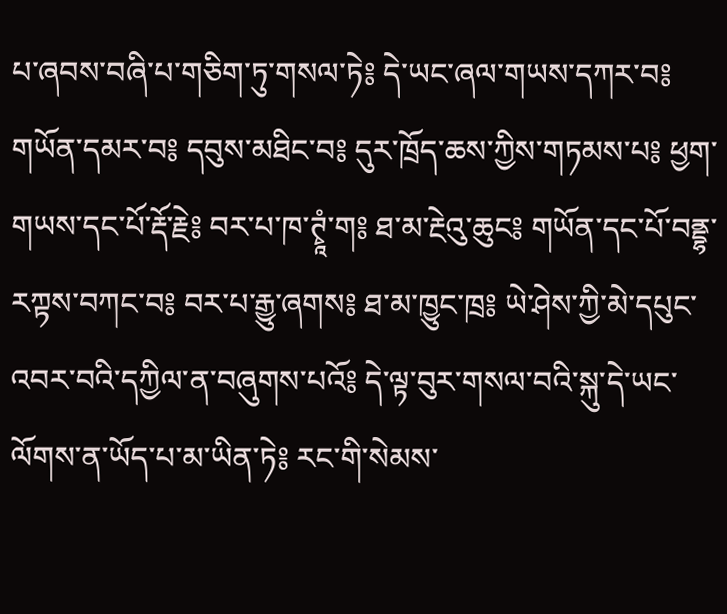པ་ཞབས་བཞི་པ་གཅིག་ཏུ་གསལ་ཏེ༔ དེ་ཡང་ཞལ་གཡས་དཀར་བ༔ གཡོན་དམར་བ༔ དབུས་མཐིང་བ༔ དུར་ཁྲོད་ཆས་ཀྱིས་གཏམས་པ༔ ཕྱག་གཡས་དང་པོ་རྡོ་རྗེ༔ བར་པ་ཁ་ཊྭཱཾ་ག༔ ཐ་མ་རྔེའུ་ཆུང༔ གཡོན་དང་པོ་བནྡྷ་རཀྟས་བཀང་བ༔ བར་པ་རྒྱུ་ཞགས༔ ཐ་མ་ཁྱུང་ཁྲ༔ ཡེ་ཤེས་ཀྱི་མེ་དཔུང་འབར་བའི་དཀྱིལ་ན་བཞུགས་པའོ༔ དེ་ལྟ་བུར་གསལ་བའི་སྐུ་དེ་ཡང་ལོགས་ན་ཡོད་པ་མ་ཡིན་ཏེ༔ རང་གི་སེམས་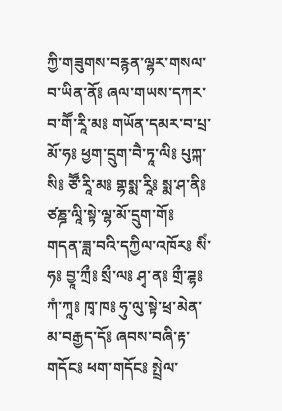ཀྱི་གཟུགས་བརྙན་ལྷར་གསལ་བ་ཡིན་ནོ༔ ཞལ་གཡས་དཀར་བ་གཽ་རཱི་མ༔ གཡོན་དམར་བ་པྲ་མོ་ཧ༔ ཕྱག་དྲུག་བཻ་ཏཱ་ལི༔ པུཀྐ་སི༔ ཙཽ་རཱི་མ༔ གྷསྨ་རཱི༔ སྨ་ཤ་ནི༔ ཙཎྜ་ལཱི་སྟེ་ལྷ་མོ་དྲུག་གོ༔ གདན་ཟླ་བའི་དཀྱིལ་འཁོར༔ སིཾ་ཧ༔ བྱཱ་ཀྲྀ༔ སྲྀ་ལ༔ ཤྭ་ན༔ གྲྀ་ཌྷ༔ ཀཾ་ཀཱ༔ ཁྭ་ཁ༔ ཧུ་ལུ་སྟེ་ཕྲ་མེན་མ་བརྒྱད་དོ༔ ཞབས་བཞི་རྟ་གདོང༔ ཕག་གདོང༔ སྤྲེལ་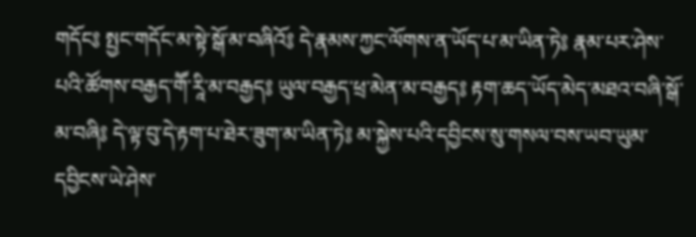གདོང༔ སྤྱང་གདོང་མ་སྟེ་སྒོ་མ་བཞིའོ༔ དེ་རྣམས་ཀྱང་ལོགས་ན་ཡོད་པ་མ་ཡིན་ཏེ༔ རྣམ་པར་ཤེས་པའི་ཚོགས་བརྒྱད་གཽ་རཱི་མ་བརྒྱད༔ ཡུལ་བརྒྱད་ཕྲ་མེན་མ་བརྒྱད༔ རྟག་ཆད་ཡོད་མེད་མཐའ་བཞི་སྒོ་མ་བཞི༔ དེ་ལྟ་བུ་དེ་རྟག་པ་ཐེར་ཟུག་མ་ཡིན་ཏེ༔ མ་སྐྱེས་པའི་དབྱིངས་སུ་གསལ་བས་ཡབ་ཡུམ་དབྱིངས་ཡེ་ཤེས་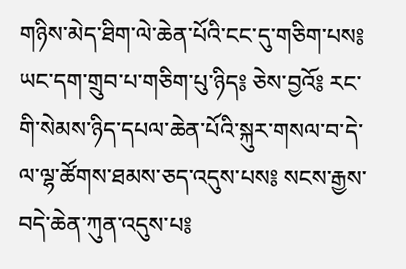གཉིས་མེད་ཐིག་ལེ་ཆེན་པོའི་ངང་དུ་གཅིག་པས༔ ཡང་དག་གྲུབ་པ་གཅིག་པུ་ཉིད༔ ཅེས་བྱའོ༔ རང་གི་སེམས་ཉིད་དཔལ་ཆེན་པོའི་སྐུར་གསལ་བ་དེ་ལ་ལྷ་ཚོགས་ཐམས་ཅད་འདུས་པས༔ སངས་རྒྱས་བདེ་ཆེན་ཀུན་འདུས་པ༔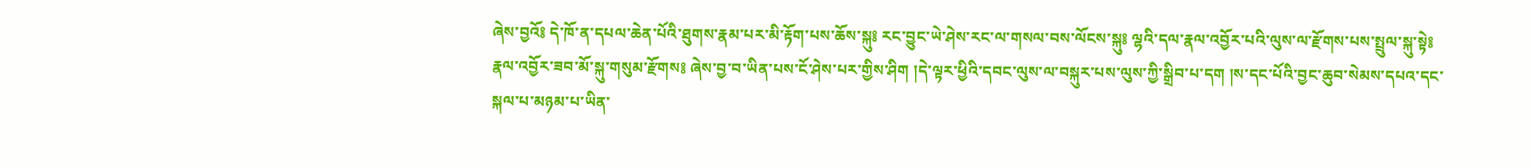ཞེས་བྱའོ༔ དེ་ཁོ་ན་དཔལ་ཆེན་པོའི་ཐུགས་རྣམ་པར་མི་རྟོག་པས་ཆོས་སྐུ༔ རང་བྱུང་ཡེ་ཤེས་རང་ལ་གསལ་བས་ལོངས་སྐུ༔ ལྷའི་དལ་རྣལ་འབྱོར་པའི་ལུས་ལ་རྫོགས་པས་སྤྲུལ་སྐུ་སྟེ༔ རྣལ་འབྱོར་ཟབ་མོ་སྐུ་གསུམ་རྫོགས༔ ཞེས་བྱ་བ་ཡིན་པས་ངོ་ཤེས་པར་གྱིས་ཤིག །དེ་ལྟར་ཕྱིའི་དབང་ལུས་ལ་བསྐུར་པས་ལུས་ཀྱི་སྒྲིབ་པ་དག །ས་དང་པོའི་བྱང་ཆུབ་སེམས་དཔའ་དང་སྐལ་པ་མཉམ་པ་ཡིན་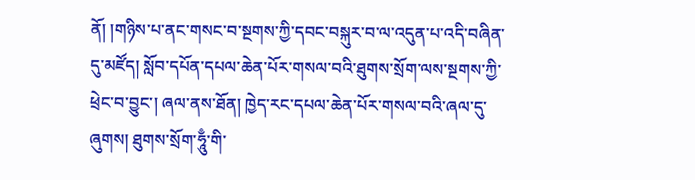ནོ། །གཉིས་པ་ནང་གསང་བ་སྔགས་ཀྱི་དབང་བསྐུར་བ་ལ་འདུན་པ་འདི་བཞིན་དུ་མཛོད། སློབ་དཔོན་དཔལ་ཆེན་པོར་གསལ་བའི་ཐུགས་སྲོག་ལས་སྔགས་ཀྱི་ཕྲེང་བ་བྱུང་། ཞལ་ནས་ཐོན། ཁྱེད་རང་དཔལ་ཆེན་པོར་གསལ་བའི་ཞལ་དུ་ཞུགས། ཐུགས་སྲོག་ཧཱུྃ་གི་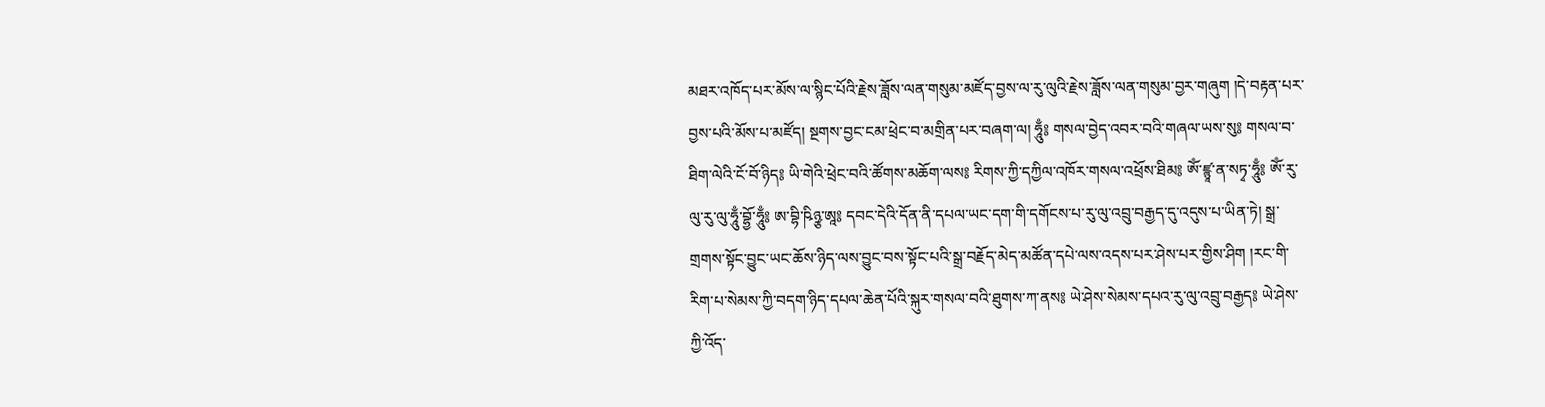མཐར་འཁོད་པར་མོས་ལ་སྙིང་པོའི་རྗེས་ཟློས་ལན་གསུམ་མཛོད་བྱས་ལ་རུ་ལུའི་རྗེས་ཟློས་ལན་གསུམ་བྱར་གཞུག །དེ་བརྟན་པར་བྱས་པའི་མོས་པ་མཛོད། སྔགས་བྱང་ངམ་ཕྲེང་བ་མགྲིན་པར་བཞག་ལ། ཧཱུྃ༔ གསལ་བྱེད་འབར་བའི་གཞལ་ཡས་སུ༔ གསལ་བ་ཐིག་ལེའི་ངོ་བོ་ཉིད༔ ཡི་གེའི་ཕྲེང་བའི་ཚོགས་མཆོག་ལས༔ རིགས་ཀྱི་དཀྱིལ་འཁོར་གསལ་འཕྲོས་ཐིམ༔ ཨོཾ་ཛྙཱ་ན་སཏྭ་ཧཱུྃ༔ ཨོཾ་རུ་ལུ་རུ་ལུ་ཧཱུྃ་བྷྱོ་ཧཱུྃ༔ ཨ་བྷི་ཥིཉྩ་ཨཱ༔ དབང་དེའི་དོན་ནི་དཔལ་ཡང་དག་གི་དགོངས་པ་རུ་ལུ་འབྲུ་བརྒྱད་དུ་འདུས་པ་ཡིན་ཏེ། སྒྲ་གྲགས་སྟོང་བྱུང་ཡང་ཆོས་ཉིད་ལས་བྱུང་བས་སྟོང་པའི་སྒྲ་བརྗོད་མེད་མཚོན་དཔེ་ལས་འདས་པར་ཤེས་པར་གྱིས་ཤིག །རང་གི་རིག་པ་སེམས་ཀྱི་བདག་ཉིད་དཔལ་ཆེན་པོའི་སྐུར་གསལ་བའི་ཐུགས་ཀ་ནས༔ ཡེ་ཤེས་སེམས་དཔའ་རུ་ལུ་འབྲུ་བརྒྱད༔ ཡེ་ཤེས་ཀྱི་འོད་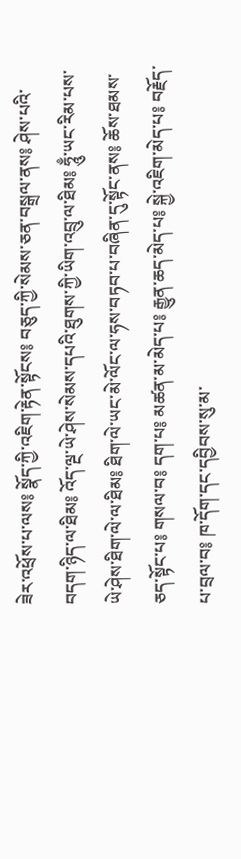ཟེར་འཕྲོས་པ་ལས༔ སྣོད་ཀྱི་འཇིག་རྟེན་སྟོངས༔ བཅུད་ཀྱི་སེམས་ཅན་བསྒྲལ་ནས༔ ཤེས་པའི་བདག་ཉིད་ལ་ཐིམ༔ འོད་ལྔ་ཡེ་ཤེས་སེམས་དཔའི་ཐུགས་ཀྱི་ཡིག་འབྲུ་ལ་ཐིམ༔ ཧཱུྃ་ཡང་རིམ་པས་ཡེ་ཤེས་ཐིག་ལེ་ལ་ཐིམ༔ ཐིག་ལེ་ཡང་མེ་ལོང་ལ་ཧས་བཏབ་པ་བཞིན་དུ་སྟོང་ནས༔ ཆོས་ཐམས་ཅད་སྟོང་པ༔ གསལ་བ༔ དག་པ༔ མཚན་མ་མེད་པ༔ རྒྱུན་ཆད་མེད་པ༔ སྐྱེ་འཇིག་མེད་པ༔ བརྗོད་པ་བྲལ་བ༔ ཁ་དོག་དང་དབྱིབས་སུ་མ་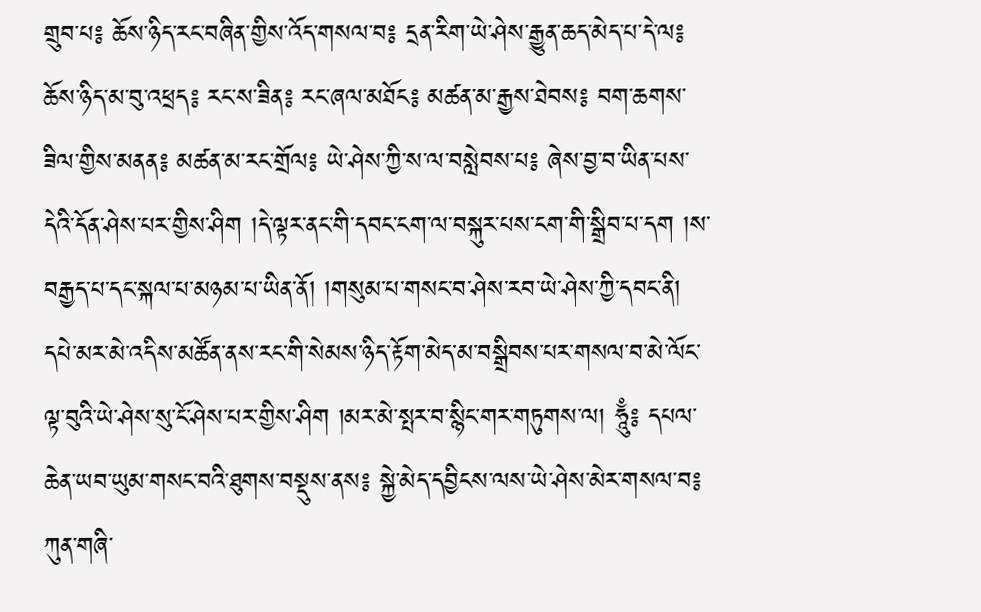གྲུབ་པ༔ ཆོས་ཉིད་རང་བཞིན་གྱིས་འོད་གསལ་བ༔ དྲན་རིག་ཡེ་ཤེས་རྒྱུན་ཆད་མེད་པ་དེ་ལ༔ ཆོས་ཉིད་མ་བུ་འཕྲད༔ རང་ས་ཟིན༔ རང་ཞལ་མཐོང༔ མཚན་མ་རྒྱས་ཐེབས༔ བག་ཆགས་ཟིལ་གྱིས་མནན༔ མཚན་མ་རང་གྲོལ༔ ཡེ་ཤེས་ཀྱི་ས་ལ་བསླེབས་པ༔ ཞེས་བྱ་བ་ཡིན་པས་དེའི་དོན་ཤེས་པར་གྱིས་ཤིག །དེ་ལྟར་ནང་གི་དབང་ངག་ལ་བསྐུར་པས་ངག་གི་སྒྲིབ་པ་དག །ས་བརྒྱད་པ་དང་སྐལ་པ་མཉམ་པ་ཡིན་ནོ། །གསུམ་པ་གསང་བ་ཤེས་རབ་ཡེ་ཤེས་ཀྱི་དབང་ནི། དཔེ་མར་མེ་འདིས་མཚོན་ནས་རང་གི་སེམས་ཉིད་རྟོག་མེད་མ་བསྒྲིབས་པར་གསལ་བ་མེ་ལོང་ལྟ་བུའི་ཡེ་ཤེས་སུ་ངོ་ཤེས་པར་གྱིས་ཤིག །མར་མེ་སྤར་བ་སྙིང་གར་གཏུགས་ལ། ཧཱུྃ༔ དཔལ་ཆེན་ཡབ་ཡུམ་གསང་བའི་ཐུགས་བསྡུས་ནས༔ སྐྱེ་མེད་དབྱིངས་ལས་ཡེ་ཤེས་མེར་གསལ་བ༔ ཀུན་གཞི་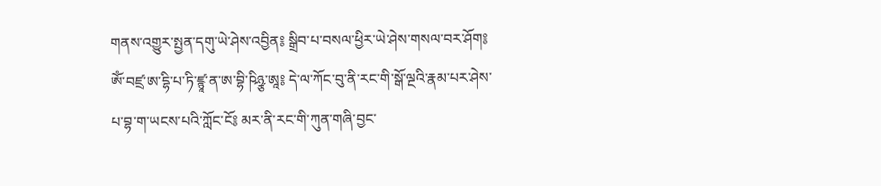གནས་འགྱུར་སྤྱན་དགུ་ཡེ་ཤེས་འབྱིན༔ སྒྲིབ་པ་བསལ་ཕྱིར་ཡེ་ཤེས་གསལ་བར་ཤོག༔ ཨོཾ་བཛྲ་ཨ་དྷི་པ་ཏི་ཛྙཱ་ན་ཨ་བྷི་ཥིཉྩ་ཨཱ༔ དེ་ལ་ཀོང་བུ་ནི་རང་གི་སྒོ་ལྔའི་རྣམ་པར་ཤེས་པ་བྷ་ག་ཡངས་པའི་ཀློང་ངོ༔ མར་ནི་རང་གི་ཀུན་གཞི་བྱང་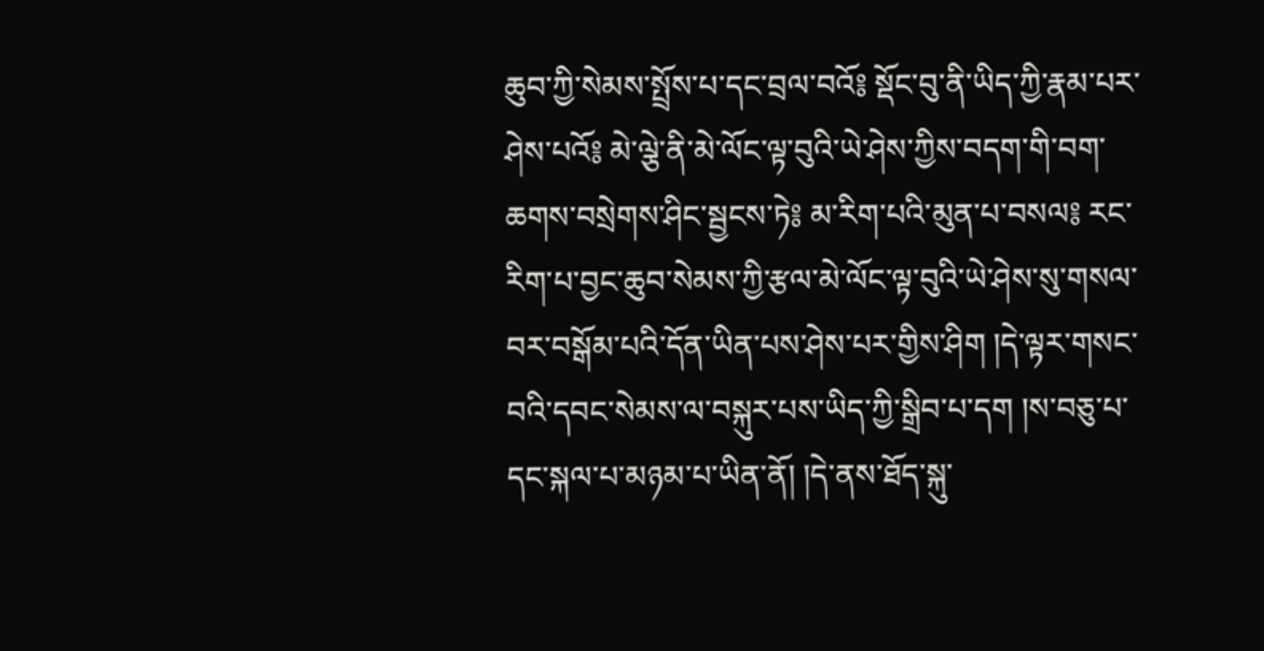ཆུབ་ཀྱི་སེམས་སྤྲོས་པ་དང་བྲལ་བའོ༔ སྡོང་བུ་ནི་ཡིད་ཀྱི་རྣམ་པར་ཤེས་པའོ༔ མེ་ལྕེ་ནི་མེ་ལོང་ལྟ་བུའི་ཡེ་ཤེས་ཀྱིས་བདག་གི་བག་ཆགས་བསྲེགས་ཤིང་སྦྱངས་ཏེ༔ མ་རིག་པའི་མུན་པ་བསལ༔ རང་རིག་པ་བྱང་ཆུབ་སེམས་ཀྱི་རྩལ་མེ་ལོང་ལྟ་བུའི་ཡེ་ཤེས་སུ་གསལ་བར་བསྒོམ་པའི་དོན་ཡིན་པས་ཤེས་པར་གྱིས་ཤིག །དེ་ལྟར་གསང་བའི་དབང་སེམས་ལ་བསྐུར་པས་ཡིད་ཀྱི་སྒྲིབ་པ་དག །ས་བཅུ་པ་དང་སྐལ་པ་མཉམ་པ་ཡིན་ནོ། །དེ་ནས་ཐོད་སྐུ་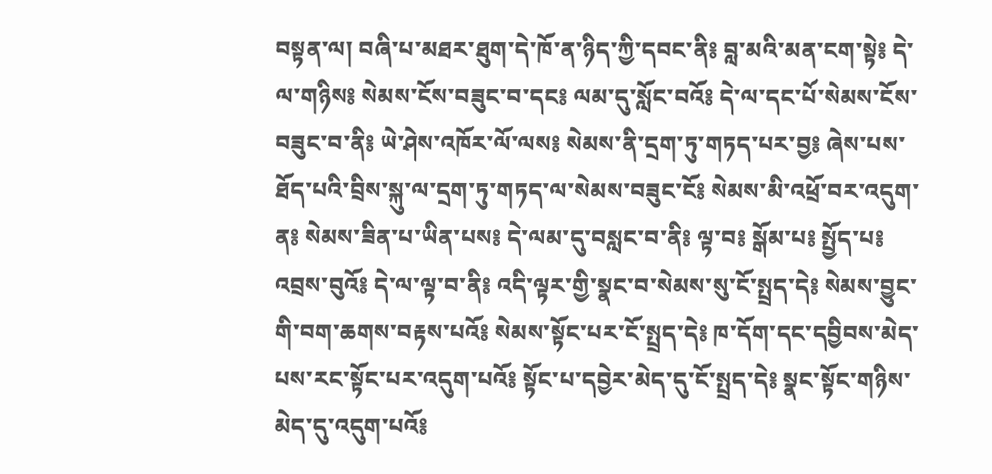བསྟན་ལ། བཞི་པ་མཐར་ཐུག་དེ་ཁོ་ན་ཉིད་ཀྱི་དབང་ནི༔ བླ་མའི་མན་ངག་སྟེ༔ དེ་ལ་གཉིས༔ སེམས་ངོས་བཟུང་བ་དང༔ ལམ་དུ་སློང་བའོ༔ དེ་ལ་དང་པོ་སེམས་ངོས་བཟུང་བ་ནི༔ ཡེ་ཤེས་འཁོར་ལོ་ལས༔ སེམས་ནི་དྲག་ཏུ་གཏད་པར་བྱ༔ ཞེས་པས་ཐོད་པའི་བྲིས་སྐུ་ལ་དྲག་ཏུ་གཏད་ལ་སེམས་བཟུང་ངོ༔ སེམས་མི་འཕྲོ་བར་འདུག་ན༔ སེམས་ཟིན་པ་ཡིན་པས༔ དེ་ལམ་དུ་བསླང་བ་ནི༔ ལྟ་བ༔ སྒོམ་པ༔ སྤྱོད་པ༔ འབྲས་བུའོ༔ དེ་ལ་ལྟ་བ་ནི༔ འདི་ལྟར་གྱི་སྣང་བ་སེམས་སུ་ངོ་སྤྲད་དེ༔ སེམས་བྱུང་གི་བག་ཆགས་བརྟས་པའོ༔ སེམས་སྟོང་པར་ངོ་སྤྲད་དེ༔ ཁ་དོག་དང་དབྱིབས་མེད་པས་རང་སྟོང་པར་འདུག་པའོ༔ སྟོང་པ་དབྱེར་མེད་དུ་ངོ་སྤྲད་དེ༔ སྣང་སྟོང་གཉིས་མེད་དུ་འདུག་པའོ༔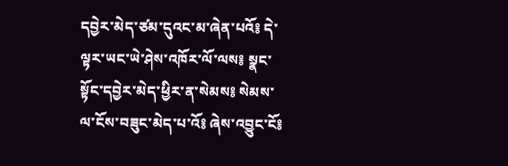དབྱེར་མེད་ཙམ་དུའང་མ་ཞེན་པའོ༔ དེ་ལྟར་ཡང་ཡེ་ཤེས་འཁོར་ལོ་ལས༔ སྣང་སྟོང་དབྱེར་མེད་ཕྱིར་ན་སེམས༔ སེམས་ལ་ངོས་བཟུང་མེད་པ་འོ༔ ཞེས་འབྱུང་ངོ༔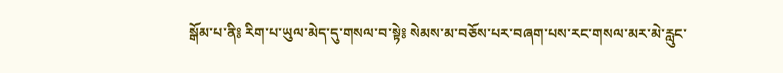སྒོམ་པ་ནི༔ རིག་པ་ཡུལ་མེད་དུ་གསལ་བ་སྟེ༔ སེམས་མ་བཅོས་པར་བཞག་པས་རང་གསལ་མར་མེ་རླུང་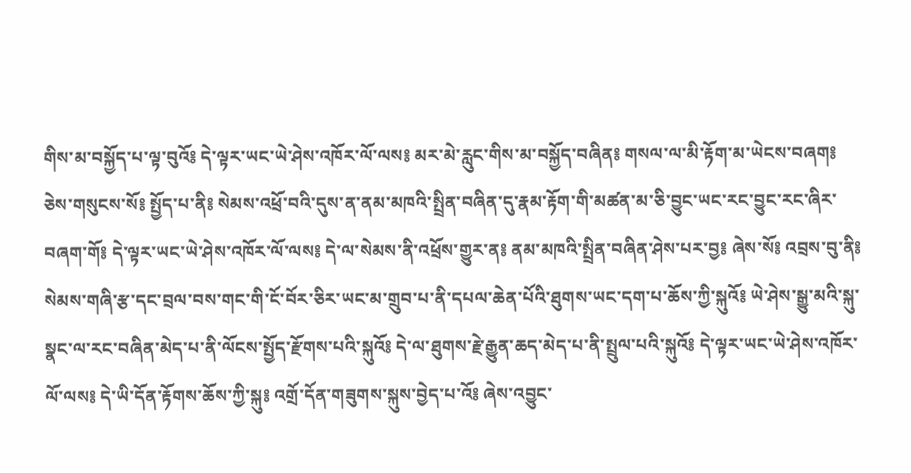གིས་མ་བསྐྱོད་པ་ལྟ་བུའོ༔ དེ་ལྟར་ཡང་ཡེ་ཤེས་འཁོར་ལོ་ལས༔ མར་མེ་རླུང་གིས་མ་བསྐྱོད་བཞིན༔ གསལ་ལ་མི་རྟོག་མ་ཡེངས་བཞག༔ ཅེས་གསུངས་སོ༔ སྤྱོད་པ་ནི༔ སེམས་འཕྲོ་བའི་དུས་ན་ནམ་མཁའི་སྤྲིན་བཞིན་དུ་རྣམ་རྟོག་གི་མཚན་མ་ཅི་བྱུང་ཡང་རང་བྱུང་རང་ཞིར་བཞག་གོ༔ དེ་ལྟར་ཡང་ཡེ་ཤེས་འཁོར་ལོ་ལས༔ དེ་ལ་སེམས་ནི་འཕྲོས་གྱུར་ན༔ ནམ་མཁའི་སྤྲིན་བཞིན་ཤེས་པར་བྱ༔ ཞེས་སོ༔ འབྲས་བུ་ནི༔ སེམས་གཞི་རྩ་དང་བྲལ་བས་གང་གི་ངོ་བོར་ཅིར་ཡང་མ་གྲུབ་པ་ནི་དཔལ་ཆེན་པོའི་ཐུགས་ཡང་དག་པ་ཆོས་ཀྱི་སྐུའོ༔ ཡེ་ཤེས་སྒྱུ་མའི་སྐུ་སྣང་ལ་རང་བཞིན་མེད་པ་ནི་ལོངས་སྤྱོད་རྫོགས་པའི་སྐུའོ༔ དེ་ལ་ཐུགས་རྗེ་རྒྱུན་ཆད་མེད་པ་ནི་སྤྲུལ་པའི་སྐུའོ༔ དེ་ལྟར་ཡང་ཡེ་ཤེས་འཁོར་ལོ་ལས༔ དེ་ཡི་དོན་རྟོགས་ཆོས་ཀྱི་སྐུ༔ འགྲོ་དོན་གཟུགས་སྐུས་བྱེད་པ་འོ༔ ཞེས་འབྱུང་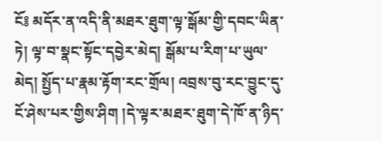ངོ༔ མདོར་ན་འདི་ནི་མཐར་ཐུག་ལྟ་སྒོམ་གྱི་དབང་ཡིན་ཏེ། ལྟ་བ་སྣང་སྟོང་དབྱེར་མེད། སྒོམ་པ་རིག་པ་ཡུལ་མེད། སྤྱོད་པ་རྣམ་རྟོག་རང་གྲོལ། འབྲས་བུ་རང་བྱུང་དུ་ངོ་ཤེས་པར་གྱིས་ཤིག །དེ་ལྟར་མཐར་ཐུག་དེ་ཁོ་ན་ཉིད་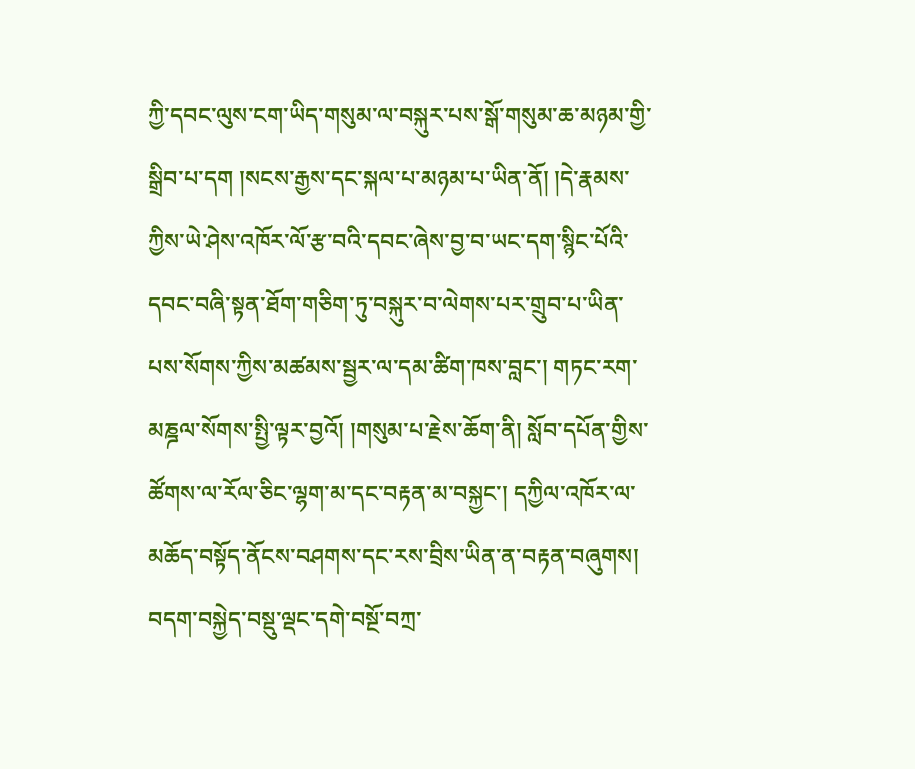ཀྱི་དབང་ལུས་ངག་ཡིད་གསུམ་ལ་བསྐུར་པས་སྒོ་གསུམ་ཆ་མཉམ་གྱི་སྒྲིབ་པ་དག །སངས་རྒྱས་དང་སྐལ་པ་མཉམ་པ་ཡིན་ནོ། །དེ་རྣམས་ཀྱིས་ཡེ་ཤེས་འཁོར་ལོ་རྩ་བའི་དབང་ཞེས་བྱ་བ་ཡང་དག་སྙིང་པོའི་དབང་བཞི་སྟན་ཐོག་གཅིག་ཏུ་བསྐུར་བ་ལེགས་པར་གྲུབ་པ་ཡིན་པས་སོགས་ཀྱིས་མཚམས་སྦྱར་ལ་དམ་ཚིག་ཁས་བླང་། གཏང་རག་མཎྜལ་སོགས་སྤྱི་ལྟར་བྱའོ། །གསུམ་པ་རྗེས་ཆོག་ནི། སློབ་དཔོན་གྱིས་ཚོགས་ལ་རོལ་ཅིང་ལྷག་མ་དང་བརྟན་མ་བསྐྱང་། དཀྱིལ་འཁོར་ལ་མཆོད་བསྟོད་ནོངས་བཤགས་དང་རས་བྲིས་ཡིན་ན་བརྟན་བཞུགས། བདག་བསྐྱེད་བསྡུ་ལྡང་དགེ་བསྔོ་བཀྲ་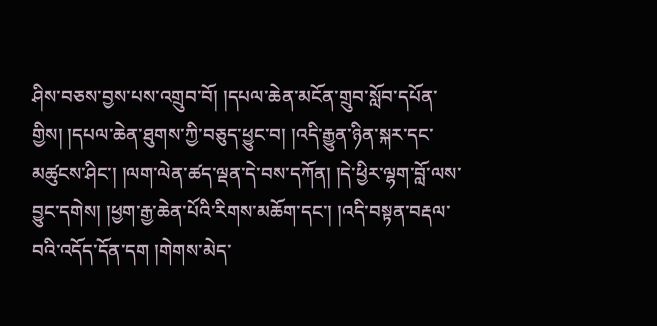ཤིས་བཅས་བྱས་པས་འགྲུབ་བོ། །དཔལ་ཆེན་མངོན་གྲུབ་སློབ་དཔོན་གྱིས། །དཔལ་ཆེན་ཐུགས་ཀྱི་བཅུད་ཕྱུང་བ། །འདི་རྒྱུན་ཉིན་སྐར་དང་མཚུངས་ཤིང་། །ལག་ལེན་ཚད་ལྡན་དེ་བས་དཀོན། །དེ་ཕྱིར་ལྷག་བློ་ལས་བྱུང་དགེས། །ཕྱག་རྒྱ་ཆེན་པོའི་རིགས་མཆོག་དང་། །འདི་བསྟན་བརྡལ་བའི་འདོད་དོན་དག །གེགས་མེད་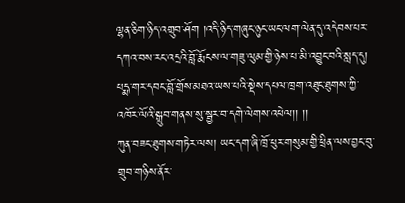ལྷན་ཅིག་ཉིད་འགྲུབ་ཤོག །འདི་ཉིད་གཞུང་ཉུང་ཡང་ལག་ལེན་དུ་འདེབས་པར་དཀའ་བས་རང་འདྲའི་བློ་རྨོངས་ལ་གཟུ་ལུམ་གྱི་ཉེས་པ་མི་འབྱུང་བའི་སླད་དུ། པདྨ་གར་དབང་བློ་གྲོས་མཐའ་ཡས་པའི་སྡེས་དཔལ་ཁྲག་འཐུང་ཐུགས་ཀྱི་འཁོར་ལོའི་སྒྲུབ་གནས་སུ་སྦྱར་བ་དགེ་ལེགས་འཕེལ།། །།
ཀུན་བཟང་ཐུགས་གཏེར་ལས། ཡང་དག་ཞི་ཁྲོ་ཕུར་གསུམ་གྱི་ཕྲིན་ལས་བྱང་བུ་གྲུབ་གཉིས་ནོར་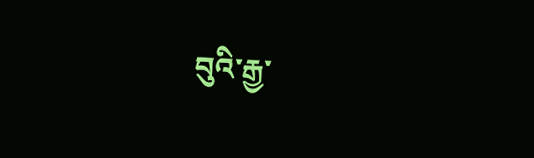བུའི་རྒྱ་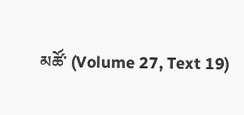མཚོ་ (Volume 27, Text 19)